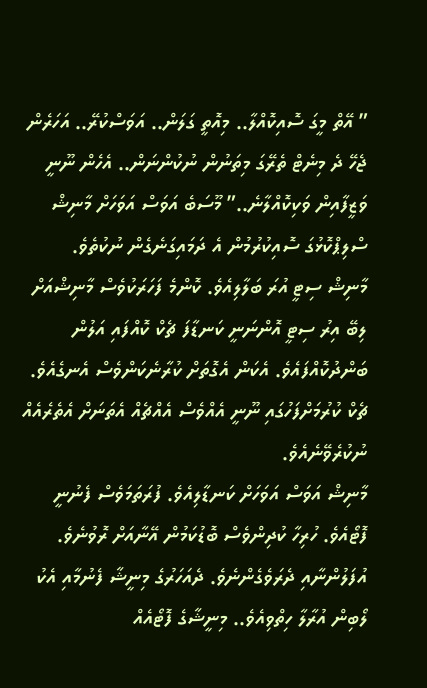” އޭތް މީގަ ސޮއިކޮއްލާ.. މިއޮތީ ގަލަން.. އަވަސްކުރޭ.. އަހަރެން ޖެހޭ ދެ މިނެޓް ތެރޭގަ މިތަނުން ނުކުންނަން.. އެހެން ނޫނީ ވަޒީފާއިން ވަކިކޮއްލާނެ..” މޫސަބެ އަވަސް އަވަހަށް މާނިޝް ސްލިޕްކޮޅުގަ ސޮއިކުރުމުން އެ ދަމައިގަނެގެން ނުކުތެވެ.
މާނިޝް ސިޓީ އުރަ ބަލާލިއެވެ. ކޮންމެ ފަހަރަކުވެސް މާނިޝްއަށް ލިބޭ އިރު ސިޓީ އޮންނަނީ ކަނޑާފަ ޗެކް ކޮއްފައި އަލުން ބަންދުކޮއްފައެވެ. އެކަން އެގޮތަށް ކުރާނެކަންވެސް އެނގެއެވެ. ޗެކް ކުރުމަށްފަހުގައި ނޫނީ އެއްވެސް އެއްޗެއް އެތަނަށް އެތެރެއެއް ނުކުރެވޭނެއެވެ.
މާނިޝް އަވަސް އަވަހަށް ކަނޑާލިއެވެ. ފުރަތަމަވެސް ފެނުނީ ފޮޓޯއެވެ. ހުރިހާ ކުދިންވެސް ބޮޑުކަމުން އޭނާއަށް ރޮވުނެވެ. އުފަލުންނާއި ދެރަވެގެންނެވެ. ދެއަހަރުގެ މިނީޝާ ފެނުމާއި އެކު ލޯބިން އުރާލާ ހިތްވިއެވެ.. މިނީޝާގެ ފޮޓޯއެއް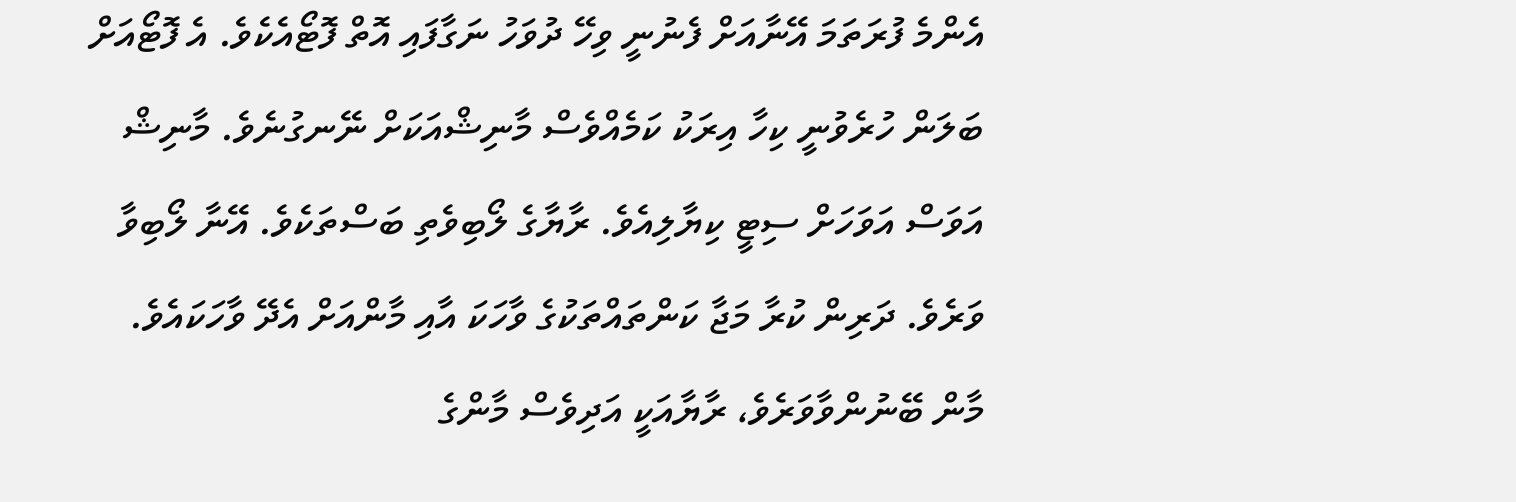އެންމެ ފުރަތަމަ އޭނާއަށް ފެނުނީ ވިހޭ ދުވަހު ނަގާފައި އޮތް ފޮޓޯއެކެވެ. އެ ފޮޓޯއަށް ބަލަން ހުރެވުނީ ކިހާ އިރަކު ކަމެއްވެސް މާނިޝްއަކަށް ނޭނގުނެވެ. މާނިޝް އަވަސް އަވަހަށް ސިޓީ ކިޔާލިއެވެ. ރާޔާގެ ލޯބިވެތި ބަސްތަކެވެ. އޭނާ ލޯބިވާ ވަރެވެ. ދަރިން ކުރާ މަޖާ ކަންތައްތަކުގެ ވާހަކަ އާއި މާންއަށް އެދޭ ވާހަކައެވެ. މާން ބޭނުންވާވަރެވެ، ރާޔާއަކީ އަދިވެސް މާންގެ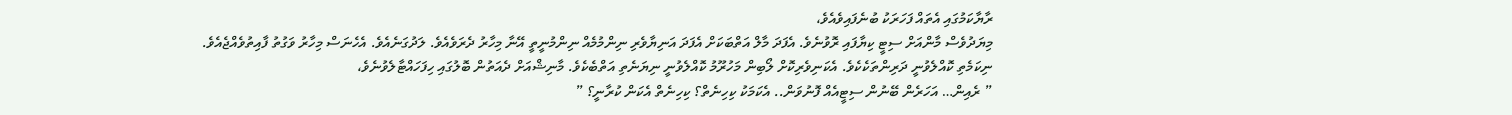ރާޔާކަމުގައި އެތައް ފަހަރަކު ބުނެފައިވެއެވެ،
މިޔަދުވެސް މާންއަށް ސިޓީ ކިޔާފައި ރޮވުނެވެ. އެފަދަ މާލް އަތްބަކަށް އެފަދަ އަނިޔާވެރި ނިންމުމެއް ނިންމުނީތީ އޭނާ މިހާރު ދެރަވެއެވެ. ލަދުގަނެއެވެ. އެހެނަސް މިހާރު ވަގުތު ފާއިތުވެއްޖެއެވެ. ނިކަމެތި ކޮއްލެވުނީ ދަރިންތަކެކެވެ. އެކަނިވެރިކޮށް ލޯބިން މަހުރޫމު ކޮއްލެވުނީ ނިޔަނެތި އަތްބެކެވެ. މާނިޝްއަށް ދެއަތުން ބޮލުގައި ހިފަހައްޓާލެވުނެވެ،
” ރެއިން… އަހަރެން ބޭނުން ސިޓީއެއް ފޮނުވަން.. އެކަމަކު ކިހިނެތް؟ ކިހިނެތް އެކަން ކުރާނީ؟ ”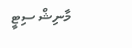މާނިޝް ސިޓީ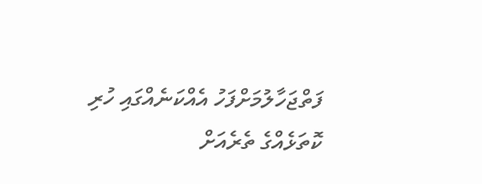ފަތްޖަހާލުމަށްފަހު އެއްކަނެއްގައި ހުރި ކޮތަޅެއްގެ ތެރެއަށް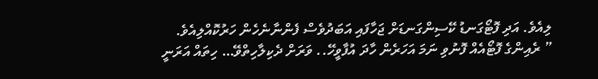ލިއެވެ. އަދި ފޮޓޯގަނޑު ކޭސިންގަނޑަށް ޖަހާފައި އަބަދުވެސް ފެންނާނެހެން ހަރުކޮއްލިއެވެ.
” ރެއިންގެ ފޮޓޯއެއް ފޮނުވި ނަމަ އަހަރެން ހާދަ އުފާވީހޭ.. ވަރަށް ދެކިލާހިތްވޭ… ހިތައް އަރަނީ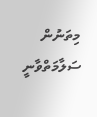މިތަނުން ސަލާމަތްވާނީ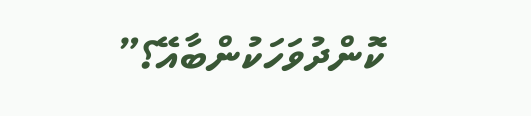ކޮންދުވަހަކުންބާއޭ؟”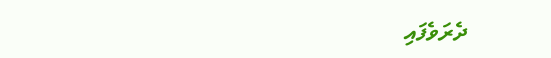ދެރަވެފައި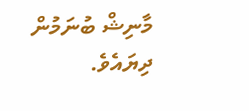މާނިޝް ބުނަމުން ދިޔައެވެ.